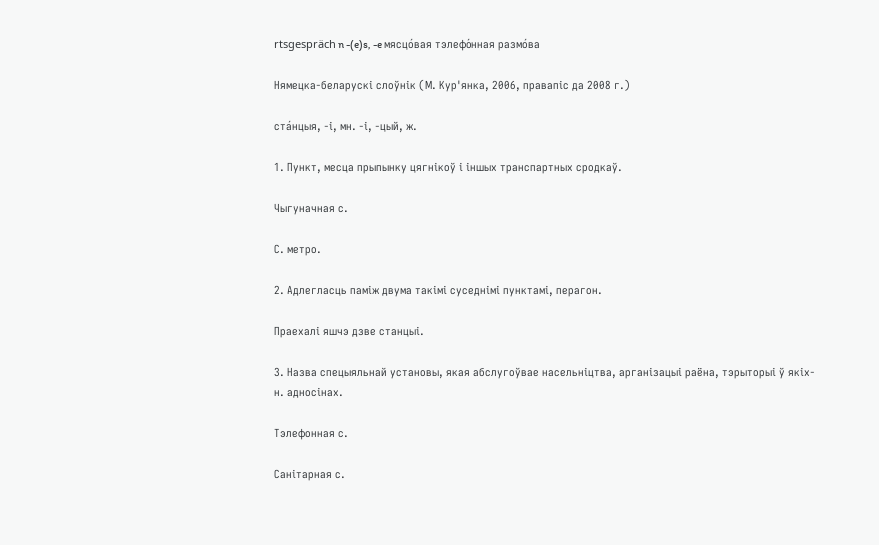rtsgespräch n -(e)s, -e мясцо́вая тэлефо́нная размо́ва

Нямецка-беларускі слоўнік (М. Кур'янка, 2006, правапіс да 2008 г.)

ста́нцыя, -і, мн. -і, -цый, ж.

1. Пункт, месца прыпынку цягнікоў і іншых транспартных сродкаў.

Чыгуначная с.

С. метро.

2. Адлегласць паміж двума такімі суседнімі пунктамі, перагон.

Праехалі яшчэ дзве станцыі.

3. Назва спецыяльнай установы, якая абслугоўвае насельніцтва, арганізацыі раёна, тэрыторыі ў якіх-н. адносінах.

Тэлефонная с.

Санітарная с.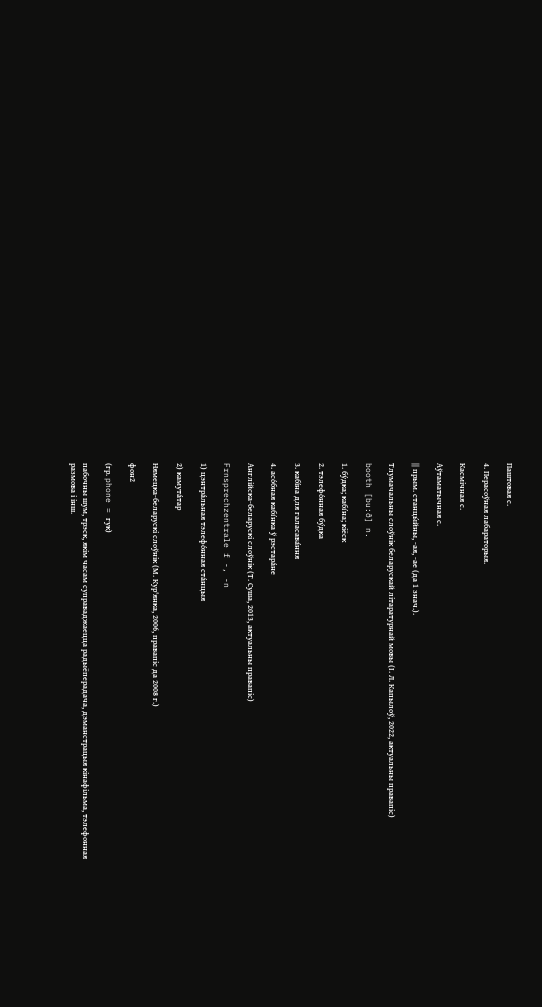Паштовая с.

4. Перасоўная лабараторыя.

Касмічная с.

Аўтаматычная с.

|| прым. станцы́йны, -ая, -ае (да 1 знач.).

Тлумачальны слоўнік беларускай літаратурнай мовы (І. Л. Капылоў, 2022, актуальны правапіс)

booth [bu:ð] n.

1. бу́дка; кабі́на; кіёск

2. тэлефо́нная бу́дка

3. кабі́на для галасава́ння

4. асо́бная кабі́нка ў рэстара́не

Англійска-беларускі слоўнік (Т. Суша, 2013, актуальны правапіс)

Frnsprechzentrale f -, -n

1) цэнтра́льная тэлефо́нная ста́нцыя

2) камута́тар

Нямецка-беларускі слоўнік (М. Кур'янка, 2006, правапіс да 2008 г.)

фон2

(гр. phone = гук)

пабочны шум, трэск, якім часам суправаджаецца радыёперадача, дэманстрацыя кінафільма, тэлефонная размова і інш.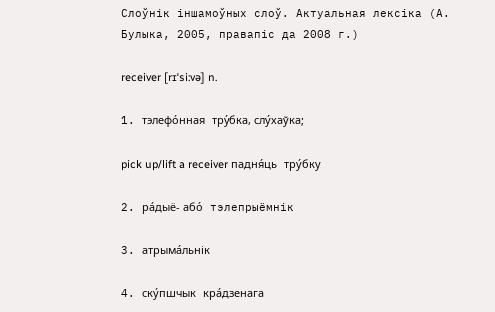Слоўнік іншамоўных слоў. Актуальная лексіка (А. Булыка, 2005, правапіс да 2008 г.)

receiver [rɪˈsi:və] n.

1. тэлефо́нная тру́бка, слу́хаўка;

pick up/lift a receiver падня́ць тру́бку

2. ра́дыё- або́ тэлепрыёмнік

3. атрыма́льнік

4. ску́пшчык кра́дзенага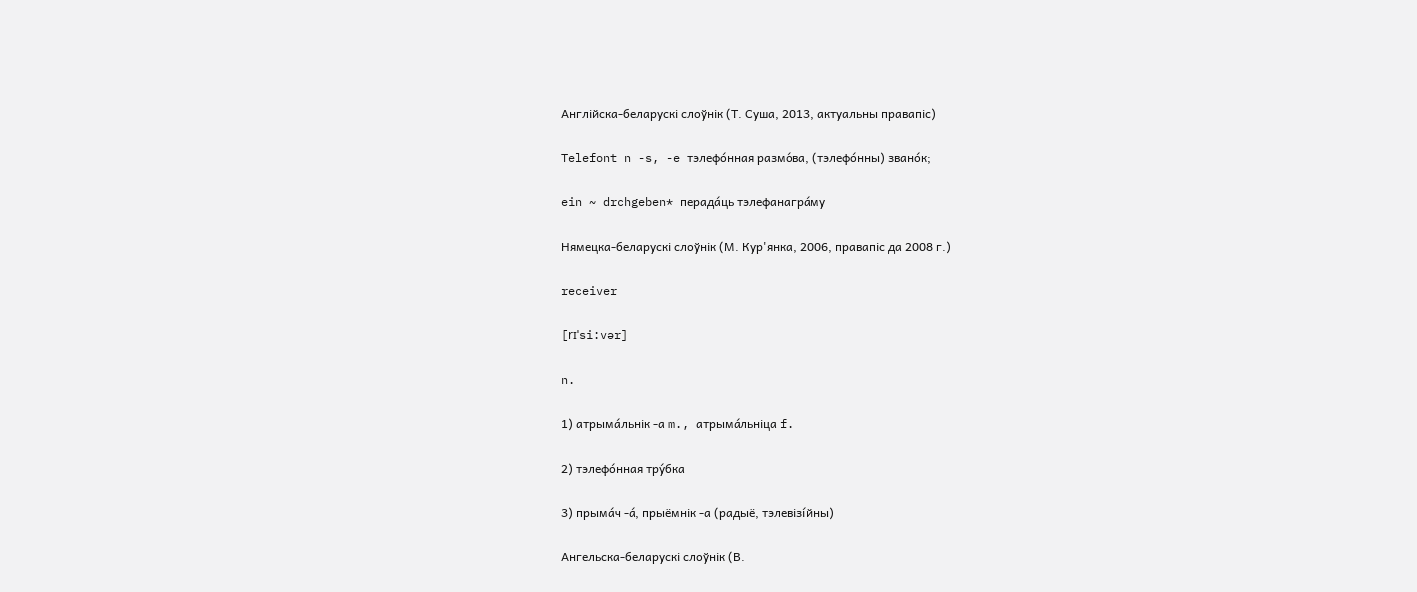Англійска-беларускі слоўнік (Т. Суша, 2013, актуальны правапіс)

Telefont n -s, -e тэлефо́нная размо́ва, (тэлефо́нны) звано́к;

ein ~ drchgeben* перада́ць тэлефанагра́му

Нямецка-беларускі слоўнік (М. Кур'янка, 2006, правапіс да 2008 г.)

receiver

[rɪˈsi:vər]

n.

1) атрыма́льнік -а m., атрыма́льніца f.

2) тэлефо́нная тру́бка

3) прыма́ч -а́, прыёмнік -а (радыё, тэлевізі́йны)

Ангельска-беларускі слоўнік (В.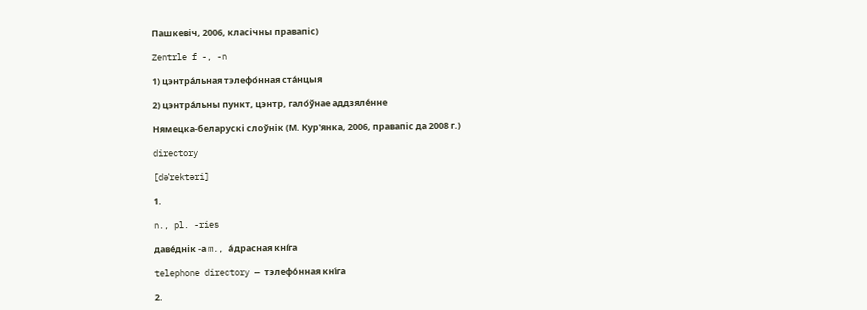Пашкевіч, 2006, класічны правапіс)

Zentrle f -, -n

1) цэнтра́льная тэлефо́нная ста́нцыя

2) цэнтра́льны пункт, цэнтр, гало́ўнае аддзяле́нне

Нямецка-беларускі слоўнік (М. Кур'янка, 2006, правапіс да 2008 г.)

directory

[dəˈrektəri]

1.

n., pl. -ries

даве́днік -а m., а́драсная кні́га

telephone directory — тэлефо́нная кні́га

2.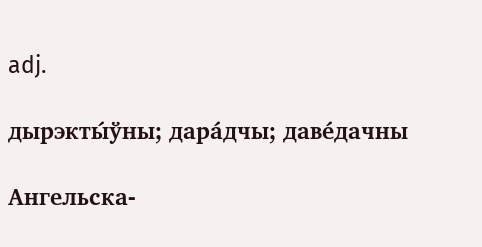adj.

дырэкты́ўны; дара́дчы; даве́дачны

Ангельска-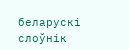беларускі слоўнік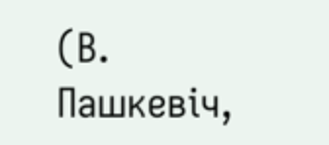(В. Пашкевіч,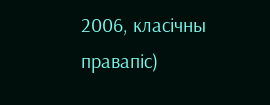2006, класічны правапіс)